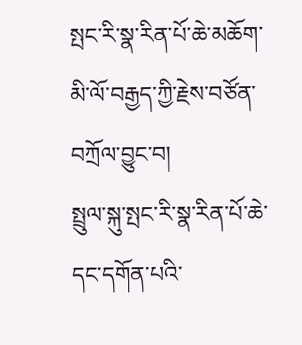སྤང་རི་སྣ་རིན་པོ་ཆེ་མཆོག་མི་ལོ་བརྒྱད་ཀྱི་རྗེས་བཙོན་བཀྲོལ་བྱུང་བ།
སྤྲུལ་སྐུ་སྤང་རི་སྣ་རིན་པོ་ཆེ་དང་དགོན་པའི་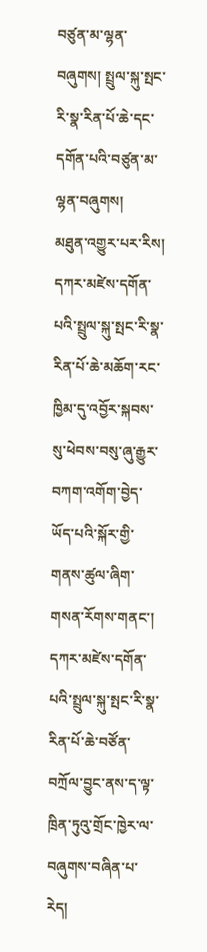བཙུན་མ་ལྷན་བཞུགས། སྤྲུལ་སྐུ་སྤང་རི་སྣ་རིན་པོ་ཆེ་དང་དགོན་པའི་བཙུན་མ་ལྷན་བཞུགས།
མཐུན་འགྱུར་པར་རིས།
དཀར་མཛེས་དགོན་པའི་སྤྲུལ་སྐུ་སྤང་རི་སྣ་རིན་པོ་ཆེ་མཆོག་རང་ཁྱིམ་དུ་འབྱོར་སྐབས་སུ་ཕེབས་བསུ་ཞུ་རྒྱུར་བཀག་འགོག་བྱེད་ཡོད་པའི་སྐོར་གྱི་གནས་ཚུལ་ཞིག་གསན་རོགས་གནང་།
དཀར་མཛེས་དགོན་པའི་སྤྲུལ་སྐུ་སྤང་རི་སྣ་རིན་པོ་ཆེ་བཙོན་བཀྲོལ་བྱུང་ནས་ད་ལྟ་ཁྲིན་ཏུའུ་གྲོང་ཁྱེར་ལ་བཞུགས་བཞིན་པ་རེད།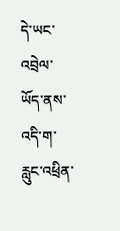དེ་ཡང་འབྲེལ་ཡོད་ནས་འདི་ག་རླུང་འཕྲིན་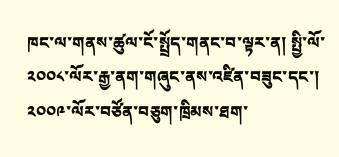ཁང་ལ་གནས་ཚུལ་ངོ་སྤྲོད་གནང་བ་ལྟར་ན། སྤྱི་ལོ་༢༠༠༨་ལོར་རྒྱ་ནག་གཞུང་ནས་འཛིན་བཟུང་དང་། ༢༠༠༩་ལོར་བཙོན་བཅུག་ཁྲིམས་ཐག་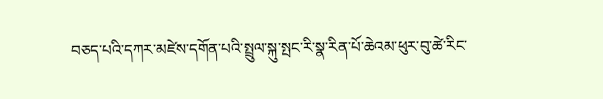བཅད་པའི་དཀར་མཛེས་དགོན་པའི་སྤྲུལ་སྐུ་སྤང་རི་སྣ་རིན་པོ་ཆེའམ་ཕུར་བུ་ཚེ་རིང་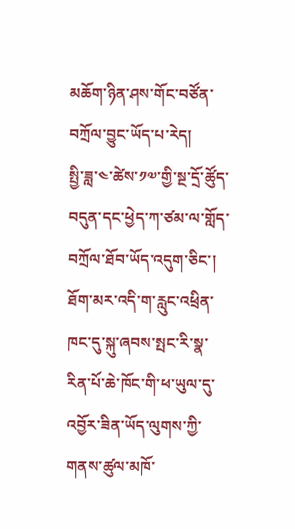མཆོག་ཉིན་ཤས་གོང་བཙོན་བཀྲོལ་བྱུང་ཡོད་པ་རེད།
སྤྱི་ཟླ་༤་ཚེས་༡༧་གྱི་སྔ་དྲོ་ཚོུད་བདུན་དང་ཕྱེད་ཀ་ཙམ་ལ་གློད་བཀྲོལ་ཐོབ་ཡོད་འདུག་ཅིང་། ཐོག་མར་འདི་ག་རླུང་འཕྲིན་ཁང་དུ་སྐུ་ཞབས་སྤང་རི་སྣ་རིན་པོ་ཆེ་ཁོང་གི་ཕ་ཡུལ་དུ་འབྱོར་ཟིན་ཡོད་ལུགས་ཀྱི་གནས་ཚུལ་མཁོ་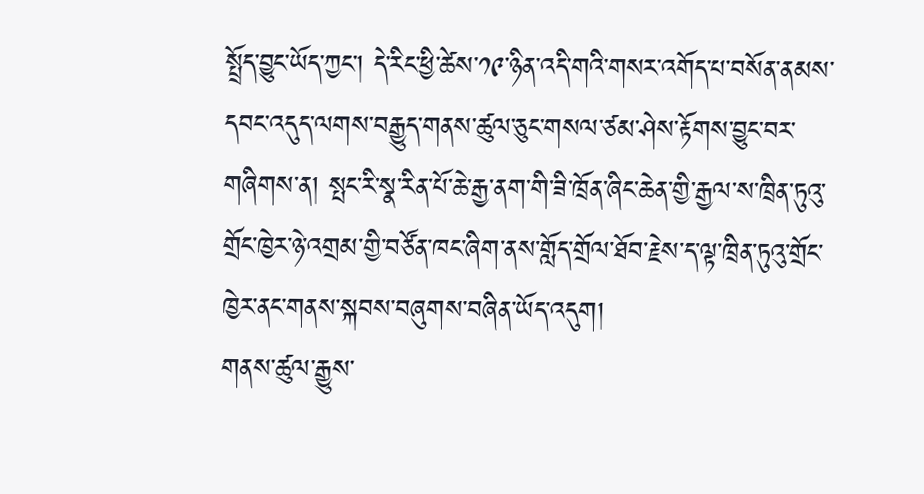སྤྲོད་བྱུང་ཡོད་ཀྱང་། དེ་རིང་ཕྱི་ཚེས་༡༩་ཉིན་འདི་གའི་གསར་འགོད་པ་བསོན་ནམས་དབང་འདུད་ལགས་བརྒྱུད་གནས་ཚུལ་ཅུང་གསལ་ཙམ་ཤེས་རྟོགས་བྱུང་བར་གཞིགས་ན། སྤང་རི་སྣ་རིན་པོ་ཆེ་རྒྱ་ནག་གི་ཟི་ཁྲོན་ཞིང་ཆེན་གྱི་རྒྱལ་ས་ཁྲིན་ཏུའུ་གྲོང་ཁྱེར་ཉེ་འགྲམ་གྱི་བཙོན་ཁང་ཞིག་ནས་གློད་གྲོལ་ཐོབ་རྗེས་ད་ལྟ་ཁྲིན་ཏུའུ་གྲོང་ཁྱེར་ནང་གནས་སྐབས་བཞུགས་བཞིན་ཡོད་འདུག།
གནས་ཚུལ་རྒྱུས་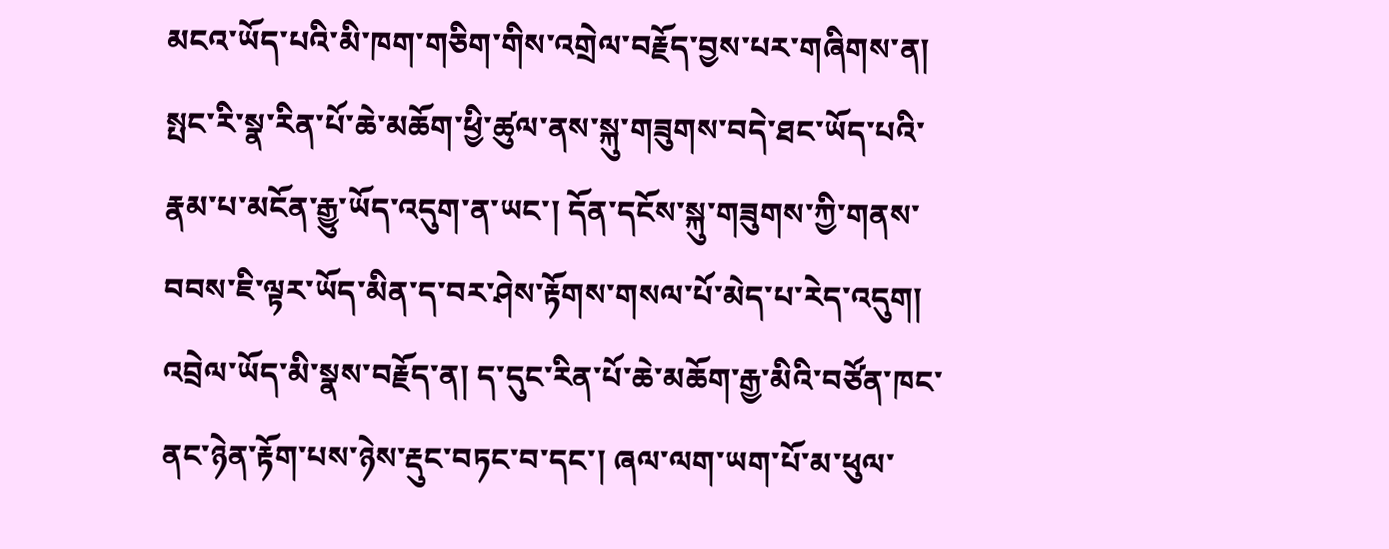མངའ་ཡོད་པའི་མི་ཁག་གཅིག་གིས་འགྲེལ་བརྗོད་བྱས་པར་གཞིགས་ན། སྤང་རི་སྣ་རིན་པོ་ཆེ་མཆོག་ཕྱི་ཚུལ་ནས་སྐུ་གཟུགས་བདེ་ཐང་ཡོད་པའི་རྣམ་པ་མངོན་རྒྱུ་ཡོད་འདུག་ན་ཡང་། དོན་དངོས་སྐུ་གཟུགས་ཀྱི་གནས་བབས་ཇི་ལྟར་ཡོད་མིན་ད་བར་ཤེས་རྟོགས་གསལ་པོ་མེད་པ་རེད་འདུག།
འབྲེལ་ཡོད་མི་སྣས་བརྗོད་ན། ད་དུང་རིན་པོ་ཆེ་མཆོག་རྒྱ་མིའི་བཙོན་ཁང་ནང་ཉེན་རྟོག་པས་ཉེས་རྡུང་བཏང་བ་དང་། ཞལ་ལག་ཡག་པོ་མ་ཕུལ་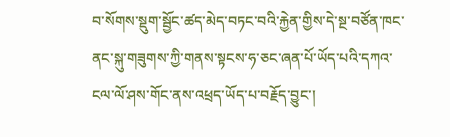བ་སོགས་སྡུག་སྦྱོང་ཚད་མེད་བཏང་བའི་རྐྱེན་གྱིས་དེ་སྔ་བཙོན་ཁང་ནང་སྐུ་གཟུགས་ཀྱི་གནས་སྟངས་ཧ་ཅང་ཞན་པོ་ཡོད་པའི་དཀའ་ངལ་ལོ་ཤས་གོང་ནས་འཕྲད་ཡོད་པ་བརྗོད་བྱུང་།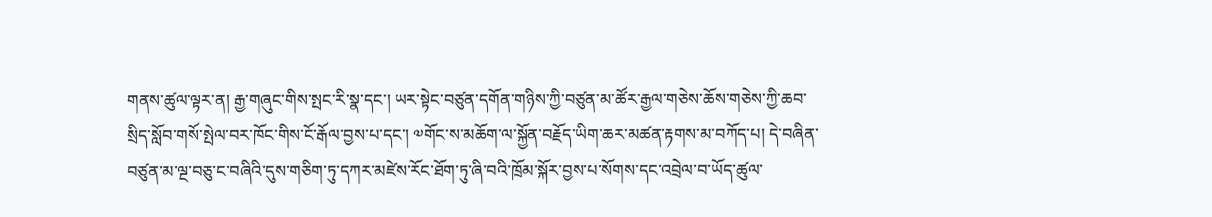གནས་ཚུལ་ལྟར་ན། རྒྱ་གཞུང་གིས་སྤང་རི་སྣ་དང་། ཡར་སྟེང་བཙུན་དགོན་གཉིས་ཀྱི་བཙུན་མ་ཚོར་རྒྱལ་གཅེས་ཆོས་གཅེས་ཀྱི་ཆབ་སྲིད་སློབ་གསོ་སྤེལ་བར་ཁོང་གིས་ངོ་རྒོལ་བྱས་པ་དང་། ༧གོང་ས་མཆོག་ལ་སྐྱོན་བརྗོད་ཡིག་ཆར་མཚན་རྟགས་མ་བཀོད་པ། དེ་བཞིན་བཙུན་མ་ལྔ་བཅུ་ང་བཞིའི་དུས་གཅིག་ཏུ་དཀར་མཛེས་རོང་ཐོག་ཏུ་ཞི་བའི་ཁྲོམ་སྐོར་བྱས་པ་སོགས་དང་འབྲེལ་བ་ཡོད་ཚུལ་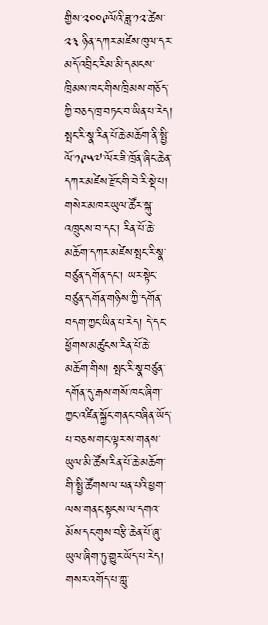གྱིས་༢༠༠༩ལོའི་ཟླ་༡༢་ཚེས་ ༢༣ ཉིན་དཀར་མཛེས་ཁུལ་དར་མདོ་འབྲིང་རིམ་མི་དམངས་ཁྲིམས་ཁང་གིས་ཁྲིམས་གཅོད་ཀྱི་བཅད་ཁྲ་བཏང་བ་ཡིན་པ་རེད།
སྤང་རི་སྣ་རིན་པོ་ཆེ་མཆོག་ནི་སྤྱི་ལོ་༡༩༥༧་ལོར་ཟི་ཁྲོན་ཞིང་ཆེན་དཀར་མཛེས་རྫོང་གི་བེ་རི་སྡེ་པ། གསེར་མཁར་ཡུལ་ཚོར་སྐུ་འཁྲུངས་བ་དང་། རིན་པོ་ཆེ་མཆོག་དཀར་མཛེས་སྤང་རི་སྣ་བཙུན་དགོན་དང་། ཡར་སྟེང་བཙུན་དགོན་གཉིས་ཀྱི་དགོན་བདག་ཀྱང་ཡིན་པ་རེད། དེ་དང་ཕྱོགས་མཚུངས་རིན་པོ་ཆེ་མཆོག་གིས། སྤང་རི་སྣ་བཙུན་དགོན་དུ་རྒས་གསོ་ཁང་ཞིག་ཀྱང་འཛིན་སྐྱོང་གནང་བཞིན་ཡོད་པ་བཅས་གང་ལྟར་ས་གནས་ཡུལ་མི་ཚོས་རིན་པོ་ཆེ་མཆོག་གི་སྤྱི་ཚོགས་ལ་ཕན་པའི་ཕྱག་ལས་གནང་སྟངས་ལ་དགའ་མོས་དང་གུས་བརྩི་ཆེན་པོ་ཞུ་ཡུལ་ཞིག་ཏུ་གྱུར་ཡོད་པ་རེད།
གསར་འགོད་པ་ཀླུ་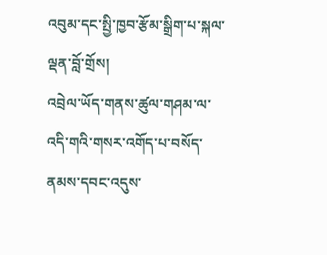འབུམ་དང་སྤྱི་ཁྱབ་རྩོམ་སྒྲིག་པ་སྐལ་ལྡན་བློ་གྲོས།
འབྲེལ་ཡོད་གནས་ཚུལ་གཤམ་ལ་འདི་གའི་གསར་འགོད་པ་བསོད་ནམས་དབང་འདུས་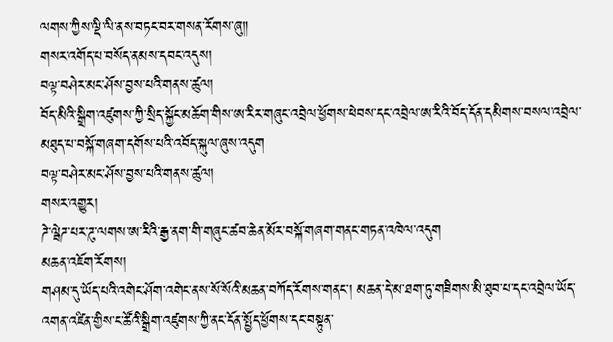ལགས་ཀྱིས་ལྡི་ལི་ནས་བཏང་བར་གསན་རོགས་ཞུ༎
གསར་འགོད་པ་བསོད་ནམས་དབང་འདུས།
བལྟ་བཤེར་མང་ཤོས་བྱས་པའི་གནས་ཚུལ།
བོད་མིའི་སྒྲིག་འཛུགས་ཀྱི་སྲིད་སྐྱོང་མཆོག་གིས་ཨ་རིར་གཞུང་འབྲེལ་ཕྱོགས་ཕེབས་དང་འབྲེལ་ཨ་རིའི་བོད་དོན་དམིགས་བསལ་འབྲེལ་མཐུད་པ་བསྐོ་གཞག་དགོས་པའི་འབོད་སྐུལ་ཞུས་འདུག
བལྟ་བཤེར་མང་ཤོས་བྱས་པའི་གནས་ཚུལ།
གསར་འགྱུར།
ཌེ་ལྦེཌ་པར་ཌུ་ལགས་ཨ་རིའི་རྒྱ་ནག་གི་གཞུང་ཚབ་ཆེན་མོར་བསྐོ་གཞག་གནང་གཏན་འཁེལ་འདུག
མཆན་འཇོག་རོགས།
གཤམ་དུ་ཡོད་པའི་འགེང་ཤོག་འགེང་ནས་སོ་སོའི་མཆན་བཀོད་རོགས་གནང་། མཆན་དེ་མ་ཐག་ཏུ་གཟིགས་མི་ཐུབ་པ་དང་འབྲེལ་ཡོད་འགན་འཛིན་གྱིས་ང་ཚོའི་སྒྲིག་འཛུགས་ཀྱི་ནང་དོན་སྤྱོད་ཕྱོགས་དང་བསྟུན་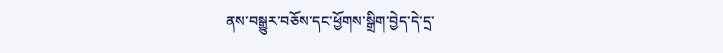ནས་བསྒྱུར་བཅོས་དང་ཕྱོགས་སྒྲིག་བྱེད་དེ་དྲ་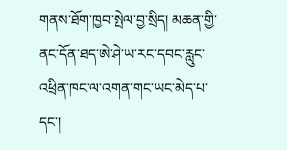གནས་ཐོག་ཁྱབ་སྤེལ་བྱ་སྲིད། མཆན་གྱི་ནང་དོན་ཐད་ཨེ་ཤེ་ཡ་རང་དབང་རླུང་འཕྲིན་ཁང་ལ་འགན་གང་ཡང་མེད་པ་དང་།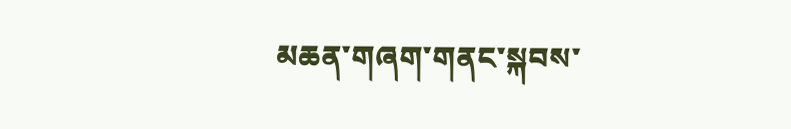མཆན་གཞག་གནང་སྐབས་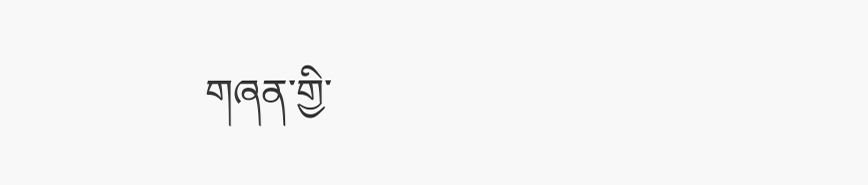གཞན་གྱི་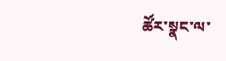ཚོར་སྣང་ལ་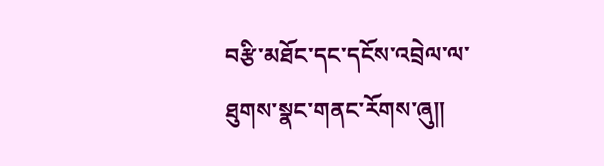བརྩི་མཐོང་དང་དངོས་འབྲེལ་ལ་ཐུགས་སྣང་གནང་རོགས་ཞུ༎